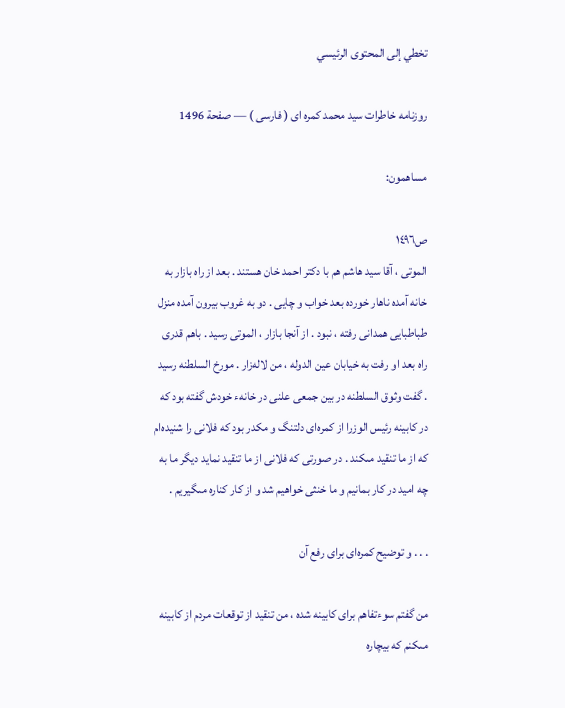تخطي إلى المحتوى الرئيسي

روزنامه خاطرات سيد محمد كمره اى ( فارسى ) — صفحة 1496

مساهمون:

ص١٤٩٦
الموتى ، آقا سيد هاشم هم با دكتر احمد خان هستند . بعد از راه بازار به خانه آمده ناهار خورده بعد خواب و چايى . دو به غروب بيرون آمده منزل طباطبايى همدانى رفته ، نبود . از آنجا بازار ، الموتى رسيد . باهم قدرى راه بعد او رفت به خيابان عين الدوله ، من لاله‌زار . مورخ السلطنه رسيد . گفت وثوق السلطنه در بين جمعى علنى در خانهء خودش گفته بود كه در كابينه رئيس الوزرا از كمره‌اى دلتنگ و مكدر بود كه فلانى را شنيده‌ام كه از ما تنقيد مىكند . در صورتى كه فلانى از ما تنقيد نمايد ديگر ما به چه اميد در كار بمانيم و ما خنثى خواهيم شد و از كار كناره مىگيريم .

. . . و توضيح كمره‌اى براى رفع آن

من گفتم سوءتفاهم براى كابينه شده ، من تنقيد از توقعات مردم از كابينه مىكنم كه بيچاره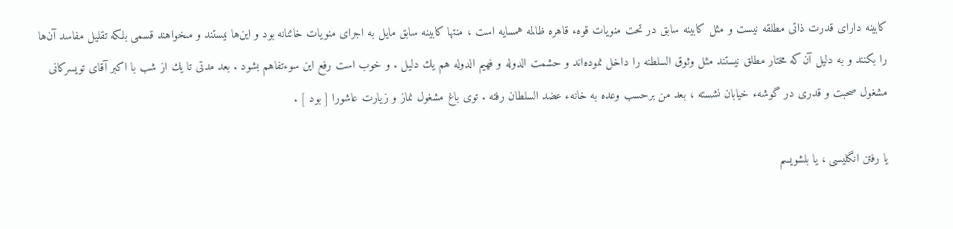كابينه داراى قدرت ذاتى مطلقه نيست و مثل كابينه سابق در تحت منويات قوهء قاهره ظالمه همسايه است ، منتها كابينه سابق مايل به اجراى منويات خائنانه بود و اين‌ها نيستند و مىخواهند قسمى بلكه تقليل مفاسد آن‌ها را بكنند و به دليل آن‌كه مختار مطلق نيستند مثل وثوق السلطنه را داخل نموده‌اند و حشمت الدوله و فهيم الدوله هم يك دليل . و خوب است رفع اين سوءتفاهم بشود . بعد مدتى تا يك از شب با اكبر آقاى تويسركانى مشغول صحبت و قدرى در گوشهء خيابان نشسته ، بعد من برحسب وعده به خانهء عضد السلطان رفته . توى باغ مشغول نماز و زيارت عاشورا [ بود ] .

يا رفتن انگليسى ، يا بلشويسم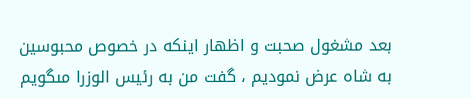بعد مشغول صحبت و اظهار اينكه در خصوص محبوسين به شاه عرض نموديم ، گفت من به رئيس الوزرا مىگويم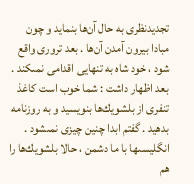تجديدنظرى به حال آن‌ها بنمايد و چون مبادا بيرون آمدن آن‌ها . بعد ترورى واقع شود ، خود شاه به تنهايى اقدامى نمىكند . بعد اظهار داشت : شما خوب است كاغذ تنفرى از بلشويك‌ها بنويسيد و به روزنامه بدهيد . گفتم ابدا چنين چيزى نمىشود . انگليسىها با ما دشمن ، حالا بلشويك‌ها را هم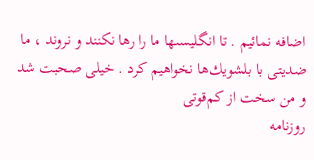اضافه نمائيم . تا انگليسىها ما را رها نكنند و نروند ، ما ضديتى با بلشويك‌ها نخواهيم كرد . خيلى صحبت شد و من سخت از كم‌قوتى
روزنامه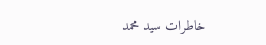خاطرات سيد محمد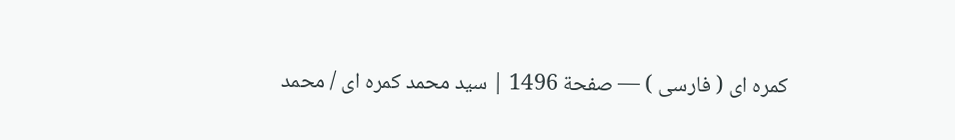كمره اى ( فارسى ) — صفحة 1496 | سيد محمد كمره اى / محمد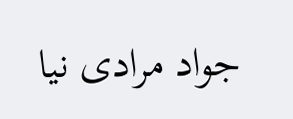جواد مرادى نيا